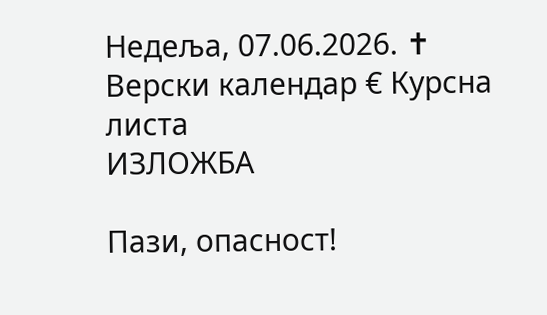Недеља, 07.06.2026. ✝ Верски календар € Курсна листа
ИЗЛОЖБА

Пази, опасност!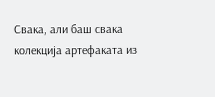Свака, али баш свака колекција артефаката из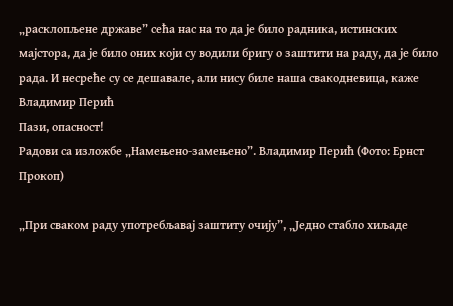„расклопљене државе” сећа нас на то да је било радника, истинских мајстора, да је било оних који су водили бригу о заштити на раду, да је било рада. И несреће су се дешавале, али нису биле наша свакодневица, каже Владимир Перић
Пази, опасност!
Радови са изложбе „Намењено-замењено”. Владимир Перић (Фото: Ернст Прокоп)

„При сваком раду употребљавај заштиту очију”, „Једно стабло хиљаде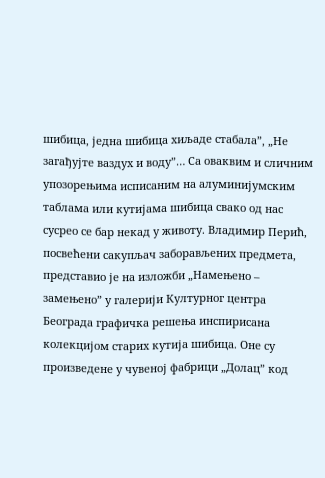шибица, једна шибица хиљаде стабала”, „Не загађујте ваздух и воду”… Са оваквим и сличним упозорењима исписаним на алуминијумским таблама или кутијама шибица свако од нас сусрео се бар некад у животу. Владимир Перић, посвећени сакупљач заборављених предмета, представио је на изложби „Намењено – замењено” у галерији Културног центра Београда графичка решења инспирисана колекцијом старих кутија шибица. Оне су произведене у чувеној фабрици „Долац” код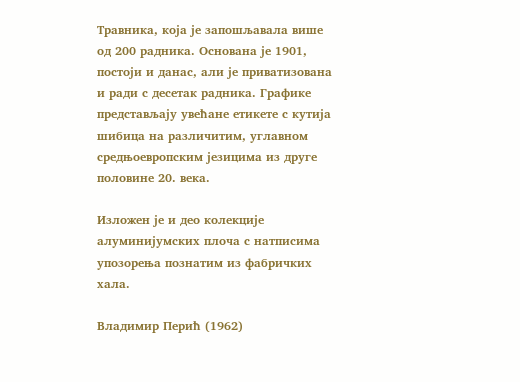Травника, која је запошљавала више од 200 радника. Основана је 1901, постоји и данас, али је приватизована и ради с десетак радника. Графике представљају увећане етикете с кутија шибица на различитим, углавном средњоевропским језицима из друге половине 20. века.

Изложен је и део колекције алуминијумских плоча с натписима упозорења познатим из фабричких хала.

Владимир Перић (1962)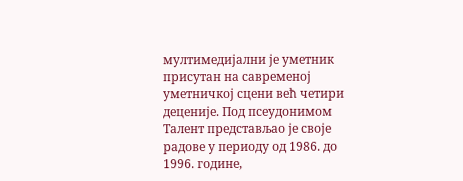мултимедијални је уметник присутан на савременој уметничкој сцени већ четири деценије. Под псеудонимом Талент представљао је своје радове у периоду од 1986. до 1996. године,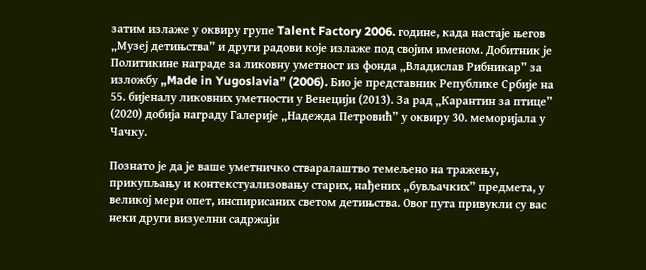затим излаже у оквиру групе Talent Factory 2006. године, када настаје његов „Музеј детињства” и други радови које излаже под својим именом. Добитник је Политикине награде за ликовну уметност из фонда „Владислав Рибникар” за изложбу „Made in Yugoslavia” (2006). Био је представник Републике Србије на 55. бијеналу ликовних уметности у Венецији (2013). За рад „Карантин за птице” (2020) добија награду Галерије „Надежда Петровић” у оквиру 30. меморијала у Чачку.

Познато је да је ваше уметничкo стваралаштво темељено на тражењу, прикупљању и контекстуализовању старих, нађених „бувљачких” предмета, у великој мери опет, инспирисаних светом детињства. Овог пута привукли су вас неки други визуелни садржаји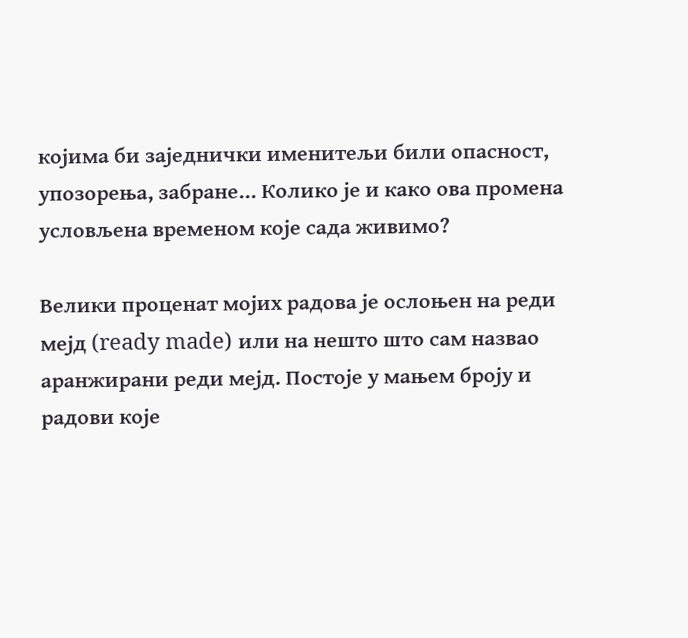којима би заједнички именитељи били опасност, упозорења, забране... Колико је и како ова промена условљена временом које сада живимо?

Велики проценат мојих радова је ослоњен на реди мејд (ready made) или на нешто што сам назвао аранжирани реди мејд. Постоје у мањем броју и радови које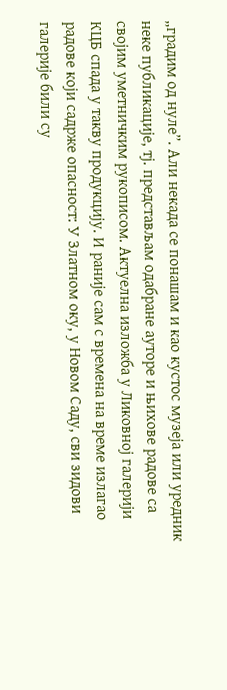„градим од нуле”. Али некада се понашам и као кустос музеја или уредник неке публикације, тј. представљам одабране ауторе и њихове радове са својим уметничким рукописом. Актуелна изложба у Ликовној галерији КЦБ спада у такву продукцију. И раније сам с времена на време излагао радове који садрже опасност: У Златном оку, у Новом Саду, сви зидови галерије били су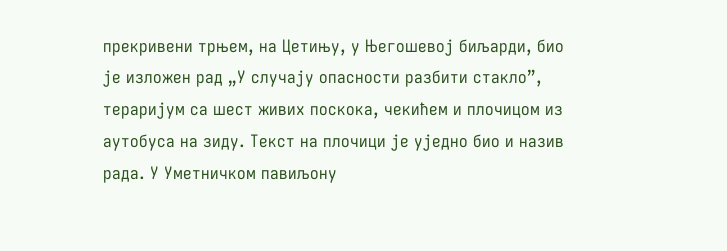прекривени трњем, на Цетињу, у Његошевој биљарди, био је изложен рад „У случају опасности разбити стакло”, тераријум са шест живих поскока, чекићем и плочицом из аутобуса на зиду. Текст на плочици је уједно био и назив рада. У Уметничком павиљону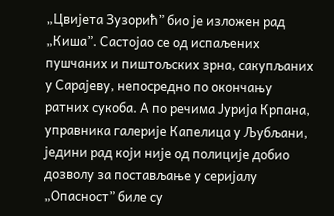„Цвијета Зузорић” био је изложен рад „Киша”. Састојао се од испаљених пушчаних и пиштољских зрна, сакупљаних у Сарајеву, непосредно по окончању ратних сукоба. А по речима Јурија Крпана, управника галерије Капелица у Љубљани, једини рад који није од полиције добио дозволу за постављање у серијалу „Опасност” биле су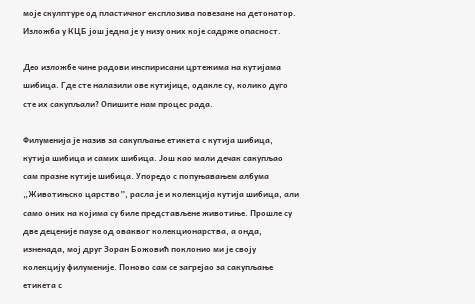моје скулптуре од пластичног експлозива повезане на детонатор. Изложба у КЦБ још једна је у низу оних које садрже опасност.

Део изложбе чине радови инспирисани цртежима на кутијама шибица. Где сте налазили ове кутијице, одакле су, колико дуго сте их сакупљали? Опишите нам процес рада.

Филуменија је назив за сакупљање етикета с кутија шибица, кутија шибица и самих шибица. Још као мали дечак сакупљао сам празне кутије шибица. Упоредо с попуњавањем албума „Животињско царство”, расла је и колекција кутија шибица, али само оних на којима су биле представљене животиње. Прошле су две деценије паузе од оваквог колекционарства, а онда, изненада, мој друг Зоран Божовић поклонио ми је своју колекцију филуменије. Поново сам се загрејао за сакупљање етикета с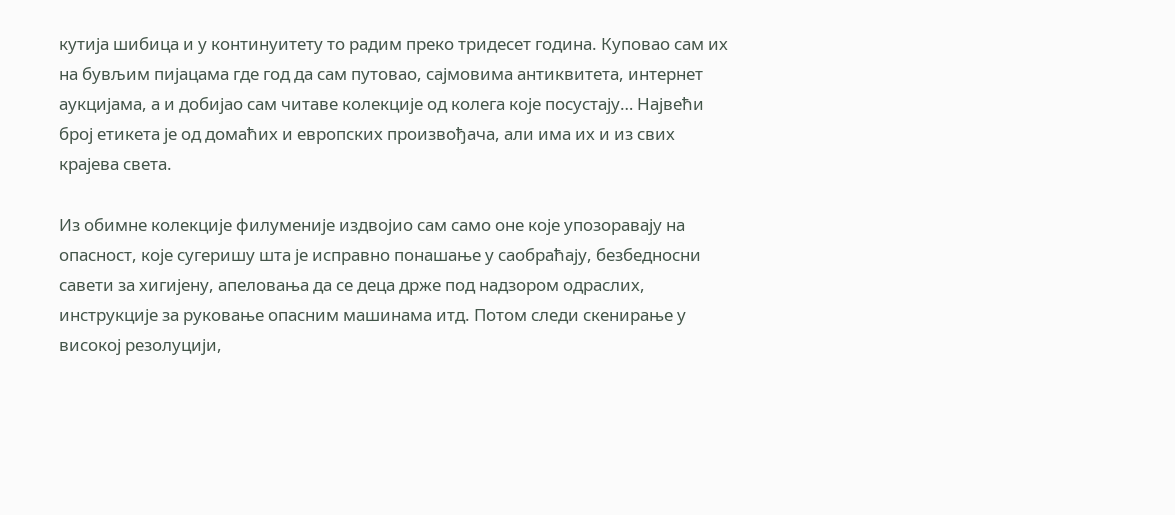кутија шибица и у континуитету то радим преко тридесет година. Куповао сам их на бувљим пијацама где год да сам путовао, сајмовима антиквитета, интернет аукцијама, а и добијао сам читаве колекције од колега које посустају… Највећи број етикета је од домаћих и европских произвођача, али има их и из свих крајева света.

Из обимне колекције филуменије издвојио сам само оне које упозоравају на опасност, које сугеришу шта је исправно понашање у саобраћају, безбедносни савети за хигијену, апеловања да се деца држе под надзором одраслих, инструкције за руковање опасним машинама итд. Потом следи скенирање у високој резолуцији,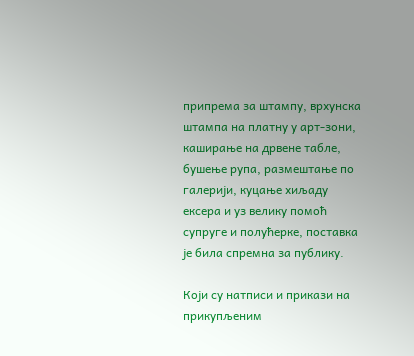припрема за штампу, врхунска штампа на платну у aрт-зони, каширање на дрвене табле, бушење рупа, размештање по галерији, куцање хиљаду ексера и уз велику помоћ супруге и полућерке, поставка је била спремна за публику.

Који су натписи и прикази на прикупљеним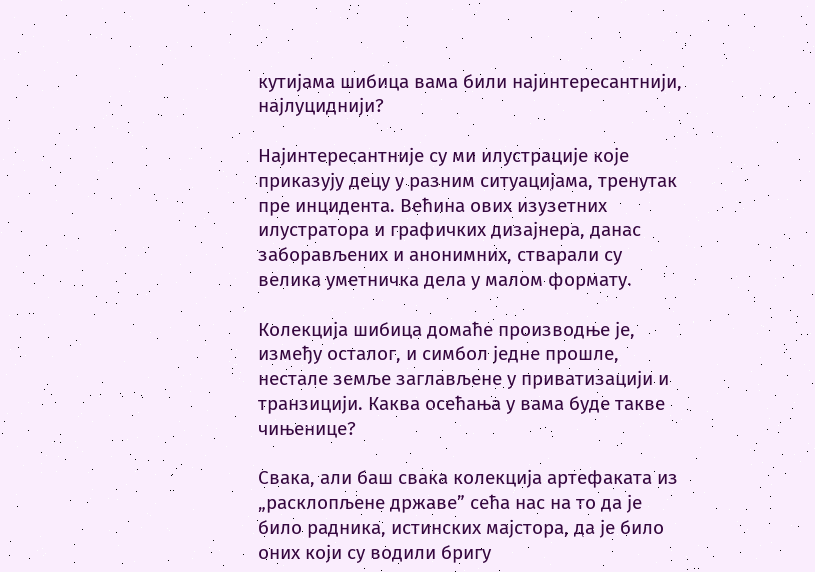кутијама шибица вама били најинтересантнији, најлуциднији?

Најинтересантније су ми илустрације које приказују децу у разним ситуацијама, тренутак пре инцидента. Већина ових изузетних илустратора и графичких дизајнера, данас заборављених и анонимних, стварали су велика уметничка дела у малом формату.

Колекција шибица домаће производње је, између осталог, и симбол једне прошле, нестале земље заглављене у приватизацији и транзицији. Каква осећања у вама буде такве чињенице?

Свака, али баш свака колекција артефаката из „расклопљене државе” сећа нас на то да је било радника, истинских мајстора, да је било оних који су водили бригу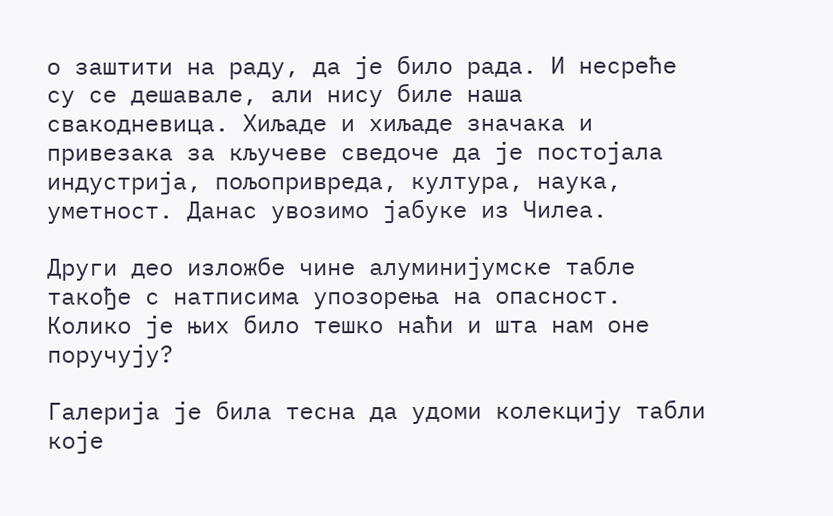о заштити на раду, да је било рада. И несреће су се дешавале, али нису биле наша свакодневица. Хиљаде и хиљаде значака и привезака за кључеве сведоче да је постојала индустрија, пољопривреда, култура, наука, уметност. Данас увозимо јабуке из Чилеа.

Други део изложбе чине алуминијумске табле такође с натписима упозорења на опасност. Колико је њих било тешко наћи и шта нам оне поручују?

Галерија је била тесна да удоми колекцију табли које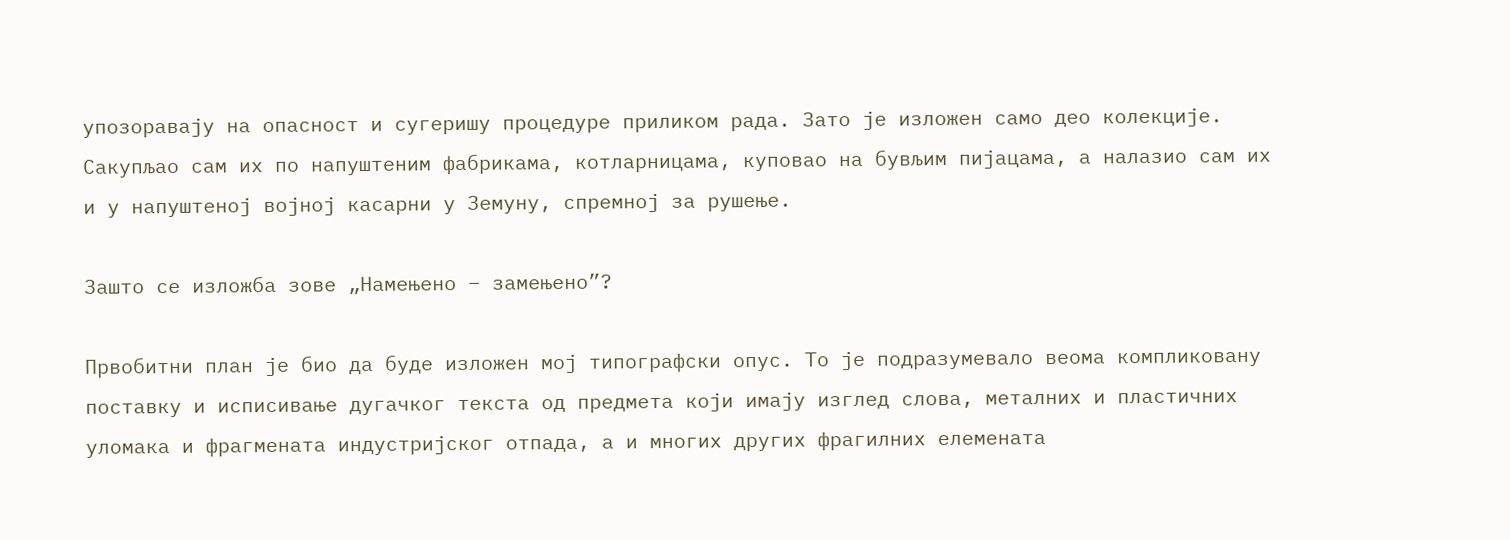упозоравају на опасност и сугеришу процедуре приликом рада. Зато је изложен само део колекције. Сакупљао сам их по напуштеним фабрикама, котларницама, куповао на бувљим пијацама, а налазио сам их и у напуштеној војној касарни у Земуну, спремној за рушење.

Зашто се изложба зове „Намењено – замењено”?

Првобитни план је био да буде изложен мој типографски опус. То је подразумевало веома компликовану поставку и исписивање дугачког текста од предмета који имају изглед слова, металних и пластичних уломака и фрагмената индустријског отпада, а и многих других фрагилних елемената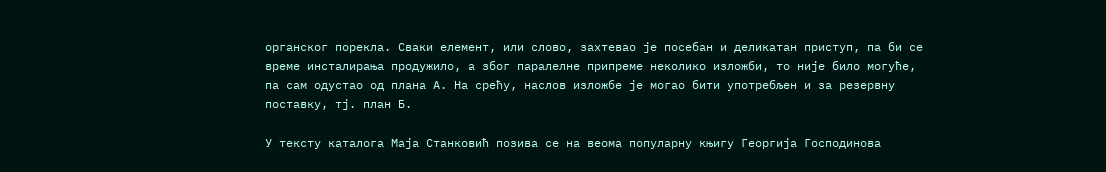органског порекла. Сваки елемент, или слово, захтевао је посебан и деликатан приступ, па би се време инсталирања продужило, а због паралелне припреме неколико изложби, то није било могуће, па сам одустао од плана А. На срећу, наслов изложбе је могао бити употребљен и за резервну поставку, тј. план Б.

У тексту каталога Маја Станковић позива се на веома популарну књигу Георгија Господинова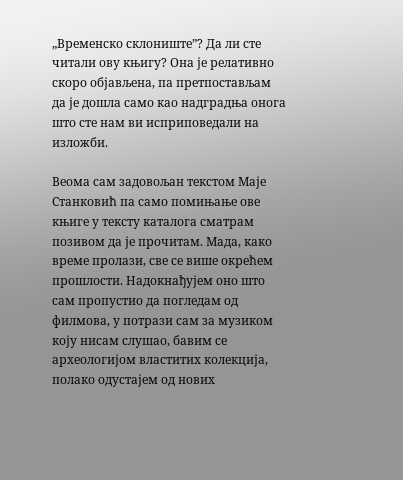„Временско склониште”? Да ли сте читали ову књигу? Она је релативно скоро објављена, па претпостављам да је дошла само као надградња онога што сте нам ви исприповедали на изложби.

Веома сам задовољан текстом Маје Станковић па само помињање ове књиге у тексту каталога сматрам позивом да је прочитам. Мада, како време пролази, све се више окрећем прошлости. Надокнађујем оно што сам пропустио да погледам од филмова, у потрази сам за музиком коју нисам слушао, бавим се археологијом властитих колекција, полако одустајем од нових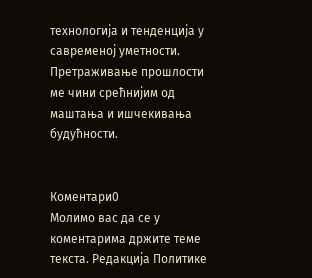технологија и тенденција у савременој уметности. Претраживање прошлости ме чини срећнијим од маштања и ишчекивања будућности.


Коментари0
Молимо вас да се у коментарима држите теме текста. Редакција Политике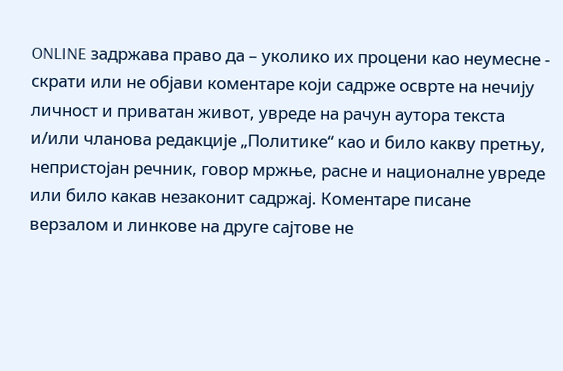ONLINE задржава право да – уколико их процени као неумесне - скрати или не објави коментаре који садрже осврте на нечију личност и приватан живот, увреде на рачун аутора текста и/или чланова редакције „Политике“ као и било какву претњу, непристојан речник, говор мржње, расне и националне увреде или било какав незаконит садржај. Коментаре писане верзалом и линкове на друге сајтове не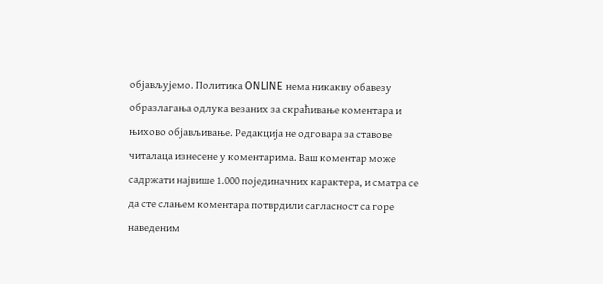објављујемо. Политика ONLINE нема никакву обавезу образлагања одлука везаних за скраћивање коментара и њихово објављивање. Редакција не одговара за ставове читалаца изнесене у коментарима. Ваш коментар може садржати највише 1.000 појединачних карактера, и сматра се да сте слањем коментара потврдили сагласност са горе наведеним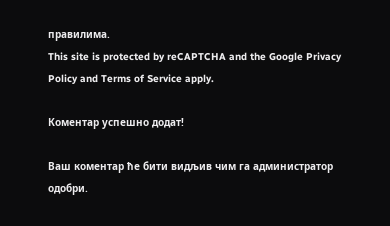правилима.
This site is protected by reCAPTCHA and the Google Privacy Policy and Terms of Service apply.

Комeнтар успeшно додат!

Ваш комeнтар ћe бити видљив чим га администратор одобри.